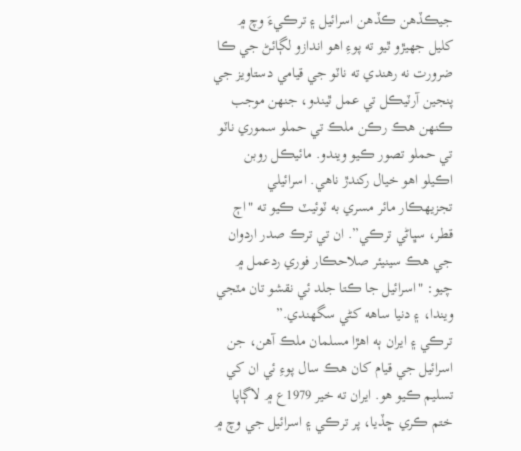جيڪڏهن ڪڏهن اسرائيل ۽ ترڪيءَ وچ ۾ کليل جهيڙو ٿيو ته پوءِ اهو اندازو لڳائڻ جي ڪا ضرورت نه رهندي ته ناٽو جي قيامي دستاويز جي پنجين آرٽيڪل تي عمل ٿيندو، جنهن موجب ڪنهن هڪ رڪن ملڪ تي حملو سموري ناٽو تي حملو تصور ڪيو ويندو. مائيڪل روبن اڪيلو اهو خيال رکندڙ ناهي. اسرائيلي تجزيهڪار مائر مسري به ٽوئيٽ ڪيو ته "اڄ قطر، سڀاڻي ترڪي”. ان تي ترڪ صدر اردوان جي هڪ سينيئر صلاحڪار فوري ردعمل ۾ چيو: "اسرائيل جا ڪتا جلد ئي نقشو تان مٽجي ويندا، ۽ دنيا ساهه کڻي سگهندي.”
ترڪي ۽ ايران ٻه اهڙا مسلمان ملڪ آهن، جن اسرائيل جي قيام کان هڪ سال پوءِ ئي ان کي تسليم ڪيو هو. ايران ته خير 1979ع ۾ لاڳاپا ختم ڪري ڇڏيا، پر ترڪي ۽ اسرائيل جي وچ ۾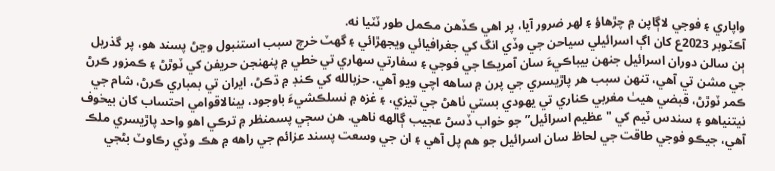واپاري ۽ فوجي لاڳاپن ۾ چڙهاؤ ۽ لهر ضرور آيا، پر اهي ڪڏهن مڪمل طور ٽٽيا نه.
آڪٽوبر 2023ع کان اڳ اسرائيلي سياحن جي وڏي انگ کي جغرافيائي ويجهڙائي ۽ گهٽ خرچ سبب استنبول وڃڻ پسند هو، پر گذريل ٻن سالن دوران اسرائيل جنهن بيباڪيءَ سان آمريڪا جي فوجي ۽ سفارتي سهاري تي خطي ۾ پنهنجن حريفن کي ٽوڙڻ ۽ ڪمزور ڪرڻ جي مشن تي آهي، تنهن سبب هر پاڙيسري جي پرن ۾ ساهه اچي ويو آهي. حزبالله کي ڪنڊ ۾ ڌڪڻ، ايران تي بمباري ڪرڻ، شام جي ڪمر ٽوڙڻ، قبضي هيٺ مغربي ڪناري تي يهودي بستي ٺاهڻ جي تيزي، ۽ غزه ۾ نسلڪشيءَ باوجود، بينالاقوامي احتساب کان بيخوف نيتنياهو ۽ سندس ٽيم کي "عظيم اسرائيل” جو خواب ڏسڻ عجيب ڳالهه ناهي. هن سڄي پسمنظر ۾ ترڪي اهو واحد پاڙيسري ملڪ آهي، جيڪو فوجي طاقت جي لحاظ سان اسرائيل جو هم پل آهي ۽ ان جي وسعت پسند عزائم جي راهه ۾ هڪ وڏي رڪاوٽ بڻجي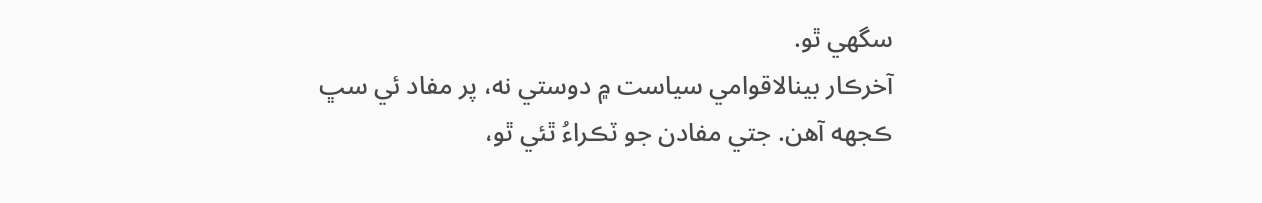سگهي ٿو.
آخرڪار بينالاقوامي سياست ۾ دوستي نه، پر مفاد ئي سڀ ڪجهه آهن. جتي مفادن جو ٽڪراءُ ٿئي ٿو،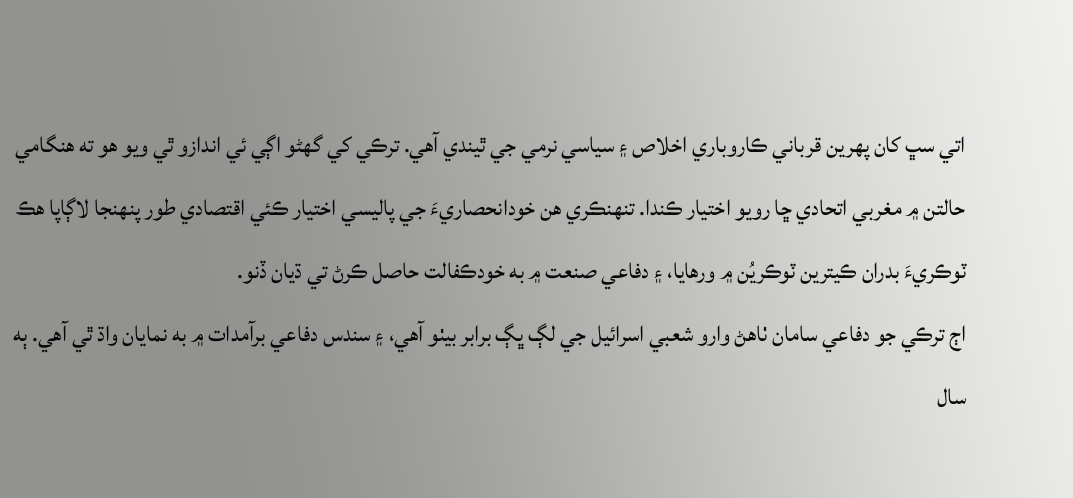اتي سڀ کان پهرين قرباني ڪاروباري اخلاص ۽ سياسي نرمي جي ٿيندي آهي. ترڪي کي گهڻو اڳي ئي اندازو ٿي ويو هو ته هنگامي حالتن ۾ مغربي اتحادي ڇا رويو اختيار ڪندا. تنهنڪري هن خودانحصاريءَ جي پاليسي اختيار ڪئي اقتصادي طور پنهنجا لاڳاپا هڪ ٽوڪريءَ بدران ڪيترين ٽوڪريُن ۾ ورهايا، ۽ دفاعي صنعت ۾ به خودڪفالت حاصل ڪرڻ تي ڌيان ڏنو.
اڄ ترڪي جو دفاعي سامان ٺاهڻ وارو شعبي اسرائيل جي لڳ ڀڳ برابر بيٺو آهي، ۽ سندس دفاعي برآمدات ۾ به نمايان واڌ ٿي آهي. ٻه سال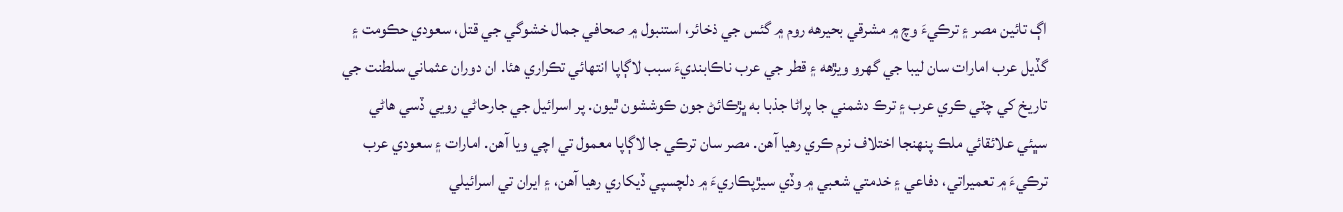اڳ تائين مصر ۽ ترڪيءَ وچ ۾ مشرقي بحيرهه روم ۾ گئس جي ذخائر، استنبول ۾ صحافي جمال خشوگي جي قتل، سعودي حڪومت ۽ گڏيل عرب امارات سان ليبا جي گهرو ويڙهه ۽ قطر جي عرب ناڪابنديءَ سبب لاڳاپا انتهائي تڪراري هئا. ان دوران عثماني سلطنت جي تاريخ کي چٽي ڪري عرب ۽ ترڪ دشمني جا پراڻا جذبا به ڀڙڪائڻ جون ڪوششون ٿيون. پر اسرائيل جي جارحاڻي رويي ڏسي هاڻي سڀئي علائقائي ملڪ پنهنجا اختلاف نرم ڪري رهيا آهن. مصر سان ترڪي جا لاڳاپا معمول تي اچي ويا آهن. امارات ۽ سعودي عرب ترڪيءَ ۾ تعميراتي، دفاعي ۽ خدمتي شعبي ۾ وڏي سيڙپڪاريءَ ۾ دلچسپي ڏيکاري رهيا آهن، ۽ ايران تي اسرائيلي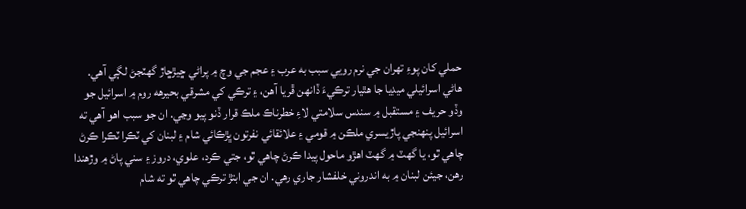حملي کان پوءِ تهران جي نرم رويي سبب به عرب ۽ عجم جي وچ ۾ پراڻي ڇيڙڇاڙ گهٽجڻ لڳي آهي.
هاڻي اسرائيلي ميڊيا جا هٿيار ترڪيءَ ڏانهن ڦريا آهن، ۽ ترڪي کي مشرقي بحيرهه روم ۾ اسرائيل جو وڏو حريف ۽ مستقبل ۾ سندس سلامتي لاءِ خطرناڪ ملڪ قرار ڏنو پيو وڃي. ان جو سبب اهو آهي ته اسرائيل پنهنجي پاڙيسري ملڪن ۾ قومي ۽ علائقائي نفرتون ڀڙڪائي شام ۽ لبنان کي ٽڪرا ٽڪرا ڪرڻ چاهي ٿو، يا گهٽ ۾ گهٽ اهڙو ماحول پيدا ڪرڻ چاهي ٿو، جتي ڪرد، علوي، دروز ۽ سني پاڻ ۾ وڙهندا رهن، جيئن لبنان ۾ به اندروني خلفشار جاري رهي. ان جي ابتڙ ترڪي چاهي ٿو ته شام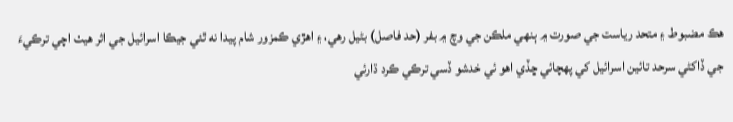هڪ مضبوط ۽ متحد رياست جي صورت ۾ ٻنهي ملڪن جي وچ ۾ بفر (حد فاصل) بڻيل رهي، ۽ اهڙي ڪمزور شام پيدا نه ٿئي جيڪا اسرائيل جي اثر هيٺ اچي ترڪيءَ جي ڏاکڻي سرحد تائين اسرائيل کي پهچائي ڇڏي اهو ئي خدشو ڏسي ترڪي ڪرد ڌارئي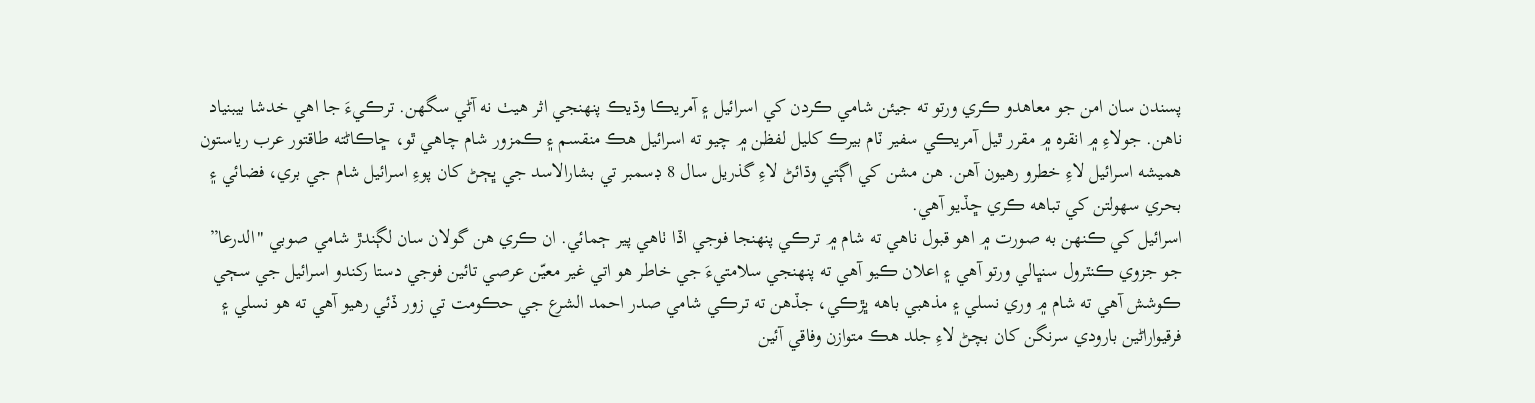پسندن سان امن جو معاهدو ڪري ورتو ته جيئن شامي ڪردن کي اسرائيل ۽ آمريڪا وڌيڪ پنهنجي اثر هيٺ نه آڻي سگهن. ترڪيءَ جا اهي خدشا بيبنياد ناهن. جولاءِ ۾ انقره ۾ مقرر ٿيل آمريڪي سفير ٽام بيرڪ کليل لفظن ۾ چيو ته اسرائيل هڪ منقسم ۽ ڪمزور شام چاهي ٿو، ڇاڪاڻته طاقتور عرب رياستون هميشه اسرائيل لاءِ خطرو رهيون آهن. هن مشن کي اڳتي وڌائڻ لاءِ گذريل سال 8 ڊسمبر تي بشارالاسد جي ڀڄڻ کان پوءِ اسرائيل شام جي بري، فضائي ۽ بحري سهولتن کي تباهه ڪري ڇڏيو آهي.
اسرائيل کي ڪنهن به صورت ۾ اهو قبول ناهي ته شام ۾ ترڪي پنهنجا فوجي اڏا ٺاهي پير ڄمائي. ان ڪري هن گولان سان لڳندڙ شامي صوبي "الدرعا” جو جزوي ڪنٽرول سنڀالي ورتو آهي ۽ اعلان ڪيو آهي ته پنهنجي سلامتيءَ جي خاطر هو اتي غير معيّن عرصي تائين فوجي دستا رکندو اسرائيل جي سڄي ڪوشش آهي ته شام ۾ وري نسلي ۽ مذهبي باهه ڀڙڪي، جڏهن ته ترڪي شامي صدر احمد الشرع جي حڪومت تي زور ڏئي رهيو آهي ته هو نسلي ۽ فرقيواراڻين بارودي سرنگن کان بچڻ لاءِ جلد هڪ متوازن وفاقي آئين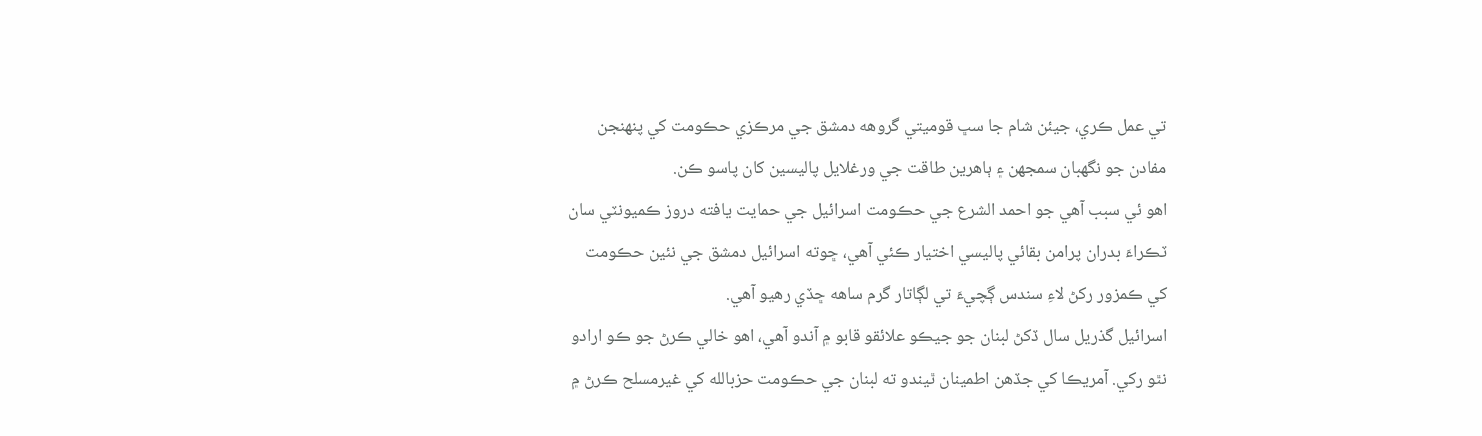تي عمل ڪري، جيئن شام جا سڀ قوميتي گروهه دمشق جي مرڪزي حڪومت کي پنهنجن مفادن جو نگهبان سمجهن ۽ ٻاهرين طاقت جي ورغلايل پاليسين کان پاسو ڪن.
اهو ئي سبب آهي جو احمد الشرع جي حڪومت اسرائيل جي حمايت يافته دروز ڪميونٽي سان ٽڪراءَ بدران پرامن بقائي پاليسي اختيار ڪئي آهي، ڇوته اسرائيل دمشق جي نئين حڪومت کي ڪمزور رکڻ لاءِ سندس ڳچيءَ تي لڳاتار گرم ساهه ڇڏي رهيو آهي.
اسرائيل گذريل سال ڏکڻ لبنان جو جيڪو علائقو قابو ۾ آندو آهي، اهو خالي ڪرڻ جو ڪو ارادو نٿو رکي. آمريڪا کي جڏهن اطمينان ٿيندو ته لبنان جي حڪومت حزبالله کي غيرمسلح ڪرڻ ۾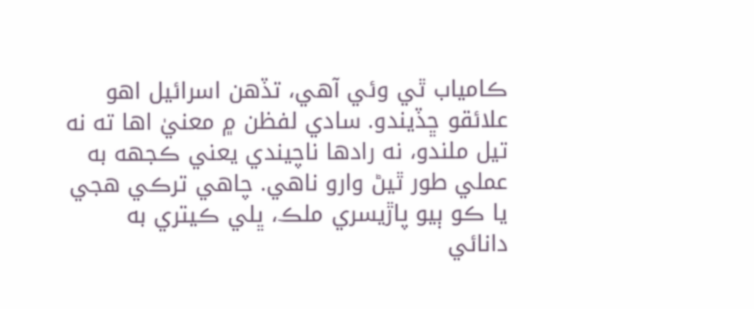ڪامياب ٿي وئي آهي، تڏهن اسرائيل اهو علائقو ڇڏيندو. سادي لفظن ۾ معنيٰ اھا ته نه تيل ملندو، نه رادھا ناچيندي يعني ڪجھه به عملي طور ٿيڻ وارو ناهي. چاهي ترڪي هجي يا ڪو ٻيو پاڙيسري ملڪ، ڀلي ڪيتري به دانائي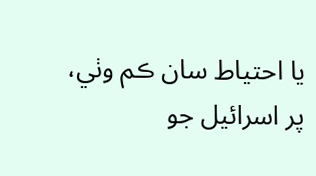يا احتياط سان ڪم وٺي، پر اسرائيل جو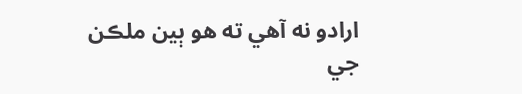ارادو نه آهي ته هو ٻين ملڪن جي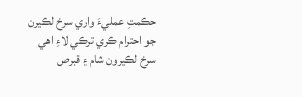حڪمتِ عمليءَ واري سرخ لڪيرن جو احترام ڪري ترڪي لاءِ اهي سرخ لڪيرون شام ۽ قبرص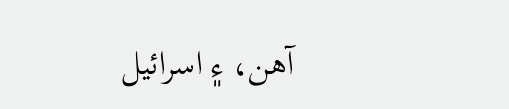آهن، ۽ اسرائيل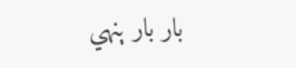بار بار ٻنهي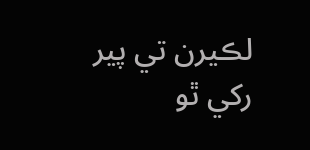لڪيرن تي پير رکي ٿو